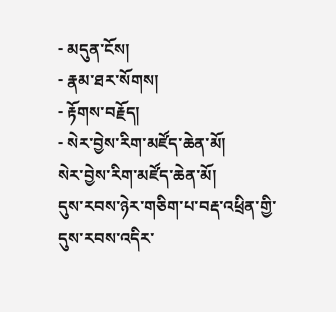- མདུན་ངོས།
- རྣམ་ཐར་སོགས།
- རྟོགས་བརྗོད།
- སེར་བྱེས་རིག་མཛོད་ཆེན་མོ།
སེར་བྱེས་རིག་མཛོད་ཆེན་མོ།
དུས་རབས་ཉེར་གཅིག་པ་བརྡ་འཕྲིན་གྱི་དུས་རབས་འདིར་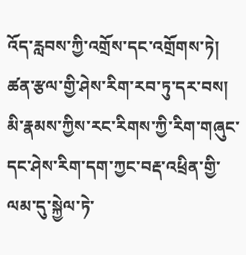འོད་རླབས་ཀྱི་འགྲོས་དང་འགྲོགས་ཏེ། ཚན་རྩལ་གྱི་ཤེས་རིག་རབ་ཏུ་དར་བས། མི་རྣམས་ཀྱིས་རང་རིགས་ཀྱི་རིག་གཞུང་དང་ཤེས་རིག་དག་ཀྱང་བརྡ་འཕྲིན་གྱི་ལམ་དུ་སྐྱེལ་ཏེ་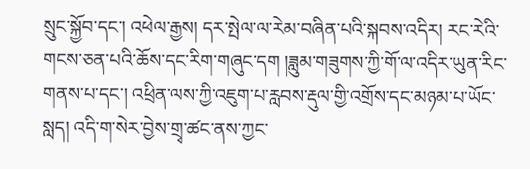སྲུང་སྐྱོབ་དང་། འཕེལ་རྒྱས། དར་སྤེལ་ལ་རེམ་བཞིན་པའི་སྐབས་འདིར། རང་རེའི་གངས་ཅན་པའི་ཆོས་དང་རིག་གཞུང་དག །ཟླུམ་གཟུགས་ཀྱི་གོ་ལ་འདིར་ཡུན་རིང་གནས་པ་དང་། འཕྲིན་ལས་ཀྱི་འཇུག་པ་རླབས་རྡུལ་གྱི་འགྲོས་དང་མཉམ་པ་ཡོང་སླད། འདི་ག་སེར་བྱེས་གྲྭ་ཚང་ནས་ཀྱང་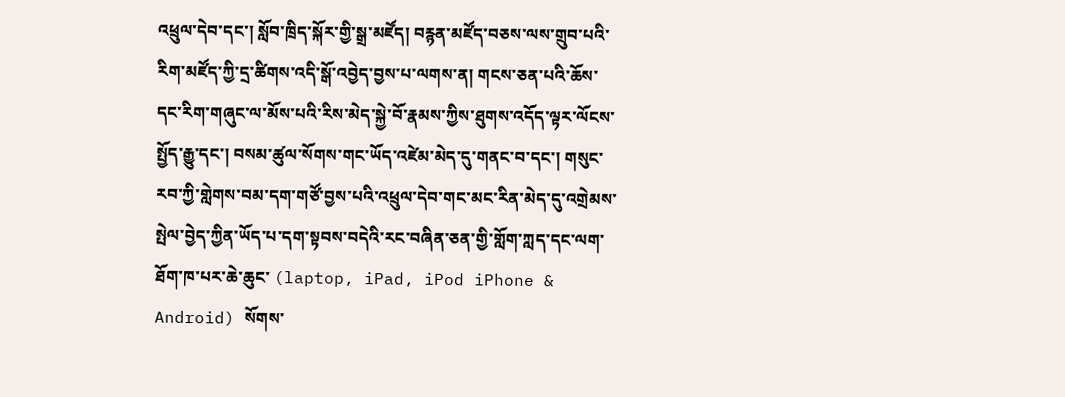འཕྲུལ་དེབ་དང་། སློབ་ཁྲིད་སྐོར་གྱི་སྒྲ་མཛོད། བརྙན་མཛོད་བཅས་ལས་གྲུབ་པའི་རིག་མཛོད་ཀྱི་དྲ་ཚིགས་འདི་སྒོ་འབྱེད་བྱས་པ་ལགས་ན། གངས་ཅན་པའི་ཆོས་དང་རིག་གཞུང་ལ་མོས་པའི་རིས་མེད་སྐྱེ་བོ་རྣམས་ཀྱིས་ཐུགས་འདོད་ལྟར་ལོངས་སྤྱོད་རྒྱུ་དང་། བསམ་ཚུལ་སོགས་གང་ཡོད་འཛེམ་མེད་དུ་གནང་བ་དང་། གསུང་རབ་ཀྱི་གླེགས་བམ་དག་གཙོ་བྱས་པའི་འཕྲུལ་དེབ་གང་མང་རིན་མེད་དུ་འགྲེམས་སྤེལ་བྱེད་ཀྱིན་ཡོད་པ་དག་སྟབས་བདེའི་རང་བཞིན་ཅན་གྱི་གློག་ཀླད་དང་ལག་ཐོག་ཁ་པར་ཆེ་ཆུང་ (laptop, iPad, iPod iPhone & Android) སོགས་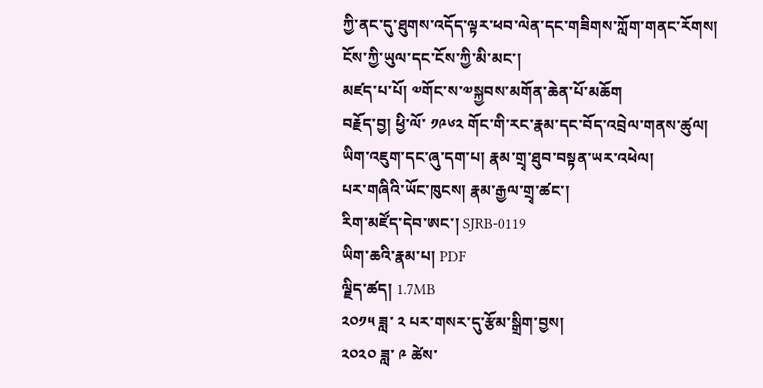ཀྱི་ནང་དུ་ཐུགས་འདོད་ལྟར་ཕབ་ལེན་དང་གཟིགས་ཀློག་གནང་རོགས།
ངོས་ཀྱི་ཡུལ་དང་ངོས་ཀྱི་མི་མང་།
མཛད་པ་པོ། ༧གོང་ས་༧སྐྱབས་མགོན་ཆེན་པོ་མཆོག
བརྗོད་བྱ། ཕྱི་ལོ་ ༡༩༦༢ གོང་གི་རང་རྣམ་དང་བོད་འབྲེལ་གནས་ཚུལ།
ཡིག་འཇུག་དང་ཞུ་དག་པ། རྣམ་གྲྭ་ཐུབ་བསྟན་ཡར་འཕེལ།
པར་གཞིའི་ཡོང་ཁུངས། རྣམ་རྒྱལ་གྲྭ་ཚང་།
རིག་མཛོད་དེབ་ཨང་། SJRB-0119
ཡིག་ཆའི་རྣམ་པ། PDF
ལྗིད་ཚད། 1.7MB
༢༠༡༥ ཟླ་ ༢ པར་གསར་དུ་རྩོམ་སྒྲིག་བྱས།
༢༠༢༠ ཟླ་ ༩ ཚེས་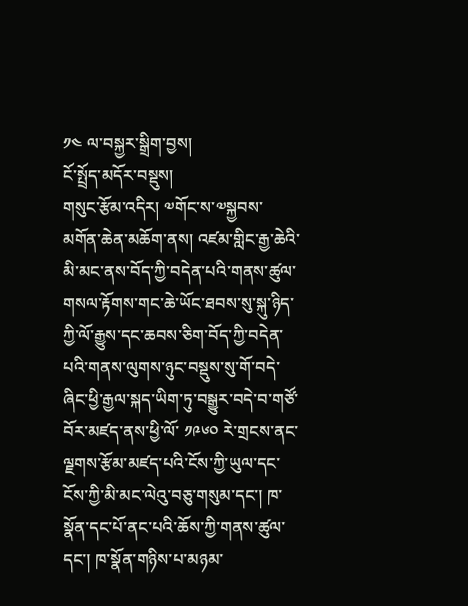༡༤ ལ་བསྐྱར་སྒྲིག་བྱས།
ངོ་སྤྲོད་མདོར་བསྡུས།
གསུང་རྩོམ་འདིར། ༧གོང་ས་༧སྐྱབས་མགོན་ཆེན་མཆོག་ནས། འཛམ་གླིང་རྒྱ་ཆེའི་མི་མང་ནས་བོད་ཀྱི་བདེན་པའི་གནས་ཚུལ་གསལ་རྟོགས་གང་ཆེ་ཡོང་ཐབས་སུ་སྐུ་ཉིད་ཀྱི་ལོ་རྒྱུས་དང་ཆབས་ཅིག་བོད་ཀྱི་བདེན་པའི་གནས་ལུགས་ཉུང་བསྡུས་སུ་གོ་བདེ་ཞིང་ཕྱི་རྒྱལ་སྐད་ཡིག་ཏུ་བསྒྱུར་བདེ་བ་གཙོ་བོར་མཛད་ནས་ཕྱི་ལོ་ ༡༩༦༠ རེ་གྲངས་ནང་ལྗགས་རྩོམ་མཛད་པའི་ངོས་ཀྱི་ཡུལ་དང་ངོས་ཀྱི་མི་མང་ལེའུ་བཅུ་གསུམ་དང་། ཁ་སྣོན་དང་པོ་ནང་པའི་ཆོས་ཀྱི་གནས་ཚུལ་དང་། ཁ་སྣོན་གཉིས་པ་མཉམ་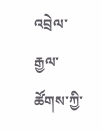འབྲེལ་རྒྱལ་ཚོགས་ཀྱི་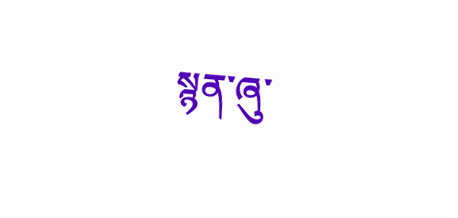སྙན་ཞུ་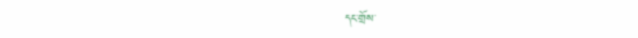དང་གྲོས་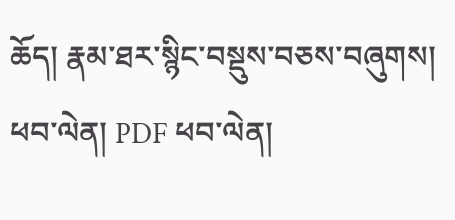ཆོད། རྣམ་ཐར་སྙིང་བསྡུས་བཅས་བཞུགས།
ཕབ་ལེན། PDF ཕབ་ལེན།